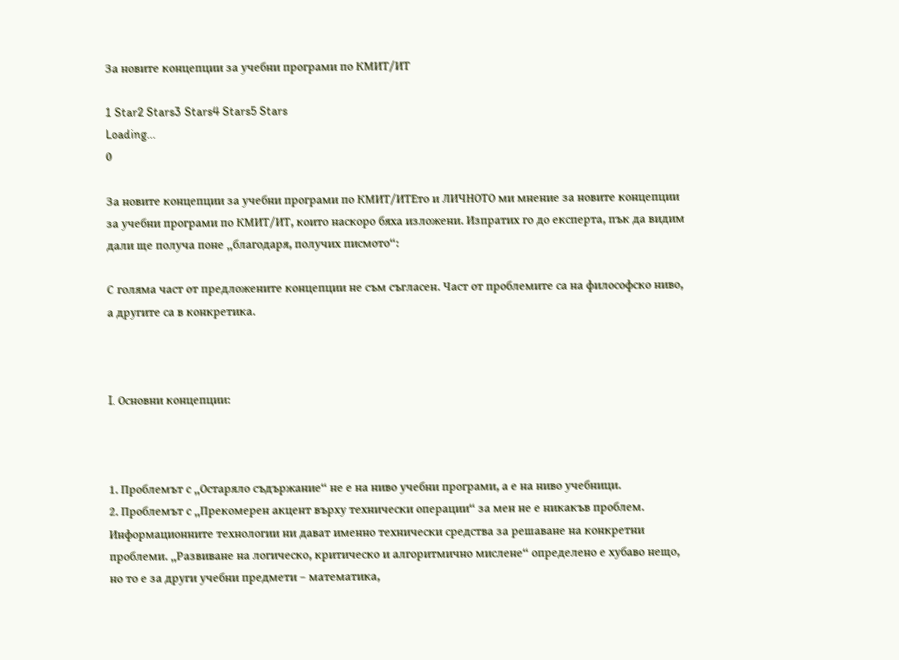За новите концепции за учебни програми по КМИТ/ИТ

1 Star2 Stars3 Stars4 Stars5 Stars
Loading...
0

За новите концепции за учебни програми по КМИТ/ИТЕто и ЛИЧНОТО ми мнение за новите концепции за учебни програми по КМИТ/ИТ, които наскоро бяха изложени. Изпратих го до експерта, пък да видим дали ще получа поне „благодаря, получих писмото“:

С голяма част от предложените концепции не съм съгласен. Част от проблемите са на философско ниво, а другите са в конкретика.



I. Основни концепции:



1. Проблемът с „Остаряло съдържание“ не е на ниво учебни програми, а е на ниво учебници.
2. Проблемът с „Прекомерен акцент върху технически операции“ за мен не е никакъв проблем. Информационните технологии ни дават именно технически средства за решаване на конкретни проблеми. „Развиване на логическо, критическо и алгоритмично мислене“ определено е хубаво нещо, но то е за други учебни предмети – математика,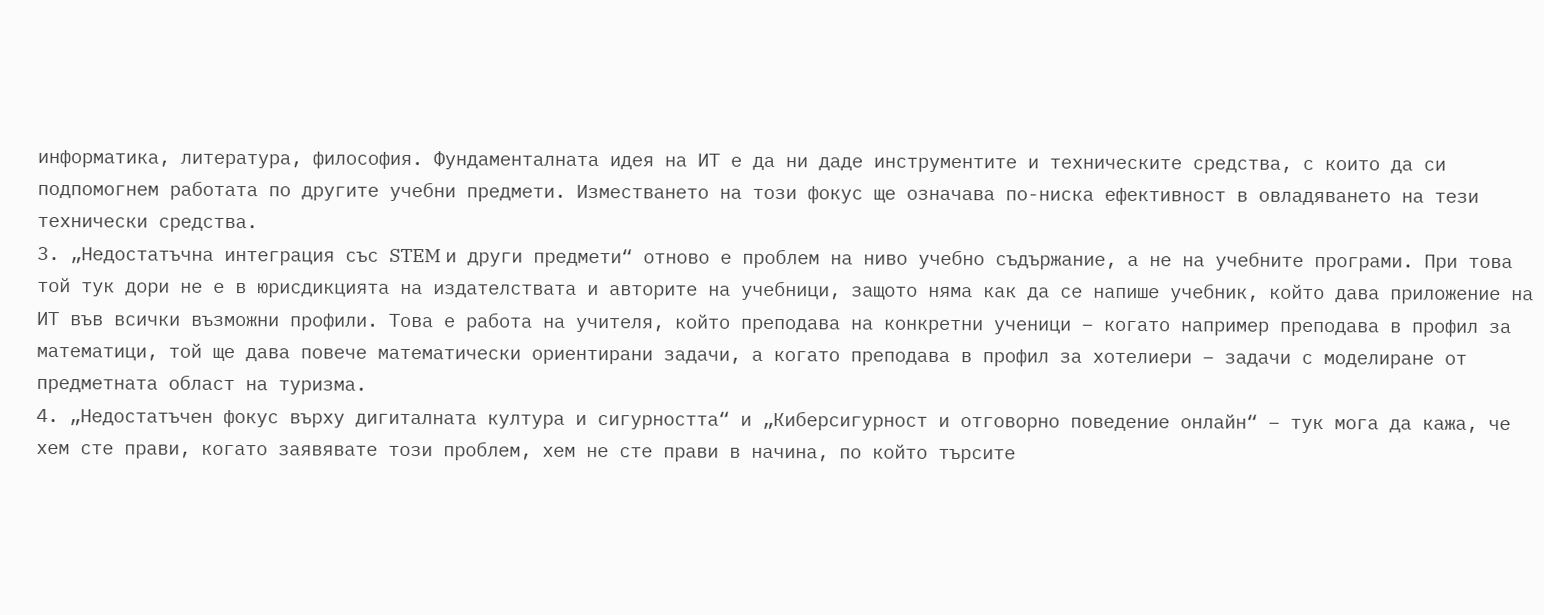информатика, литература, философия. Фундаменталната идея на ИТ е да ни даде инструментите и техническите средства, с които да си подпомогнем работата по другите учебни предмети. Изместването на този фокус ще означава по-ниска ефективност в овладяването на тези технически средства.
3. „Недостатъчна интеграция със STEM и други предмети“ отново е проблем на ниво учебно съдържание, а не на учебните програми. При това той тук дори не е в юрисдикцията на издателствата и авторите на учебници, защото няма как да се напише учебник, който дава приложение на ИТ във всички възможни профили. Това е работа на учителя, който преподава на конкретни ученици – когато например преподава в профил за математици, той ще дава повече математически ориентирани задачи, а когато преподава в профил за хотелиери – задачи с моделиране от предметната област на туризма.
4. „Недостатъчен фокус върху дигиталната култура и сигурността“ и „Киберсигурност и отговорно поведение онлайн“ – тук мога да кажа, че хем сте прави, когато заявявате този проблем, хем не сте прави в начина, по който търсите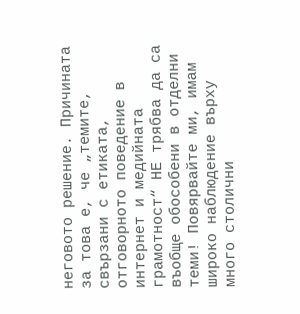неговото решение. Причината за това е, че „темите, свързани с етиката, отговорното поведение в интернет и медийната грамотност“ НЕ трябва да са въобще обособени в отделни теми! Повярвайте ми, имам широко наблюдение върху много столични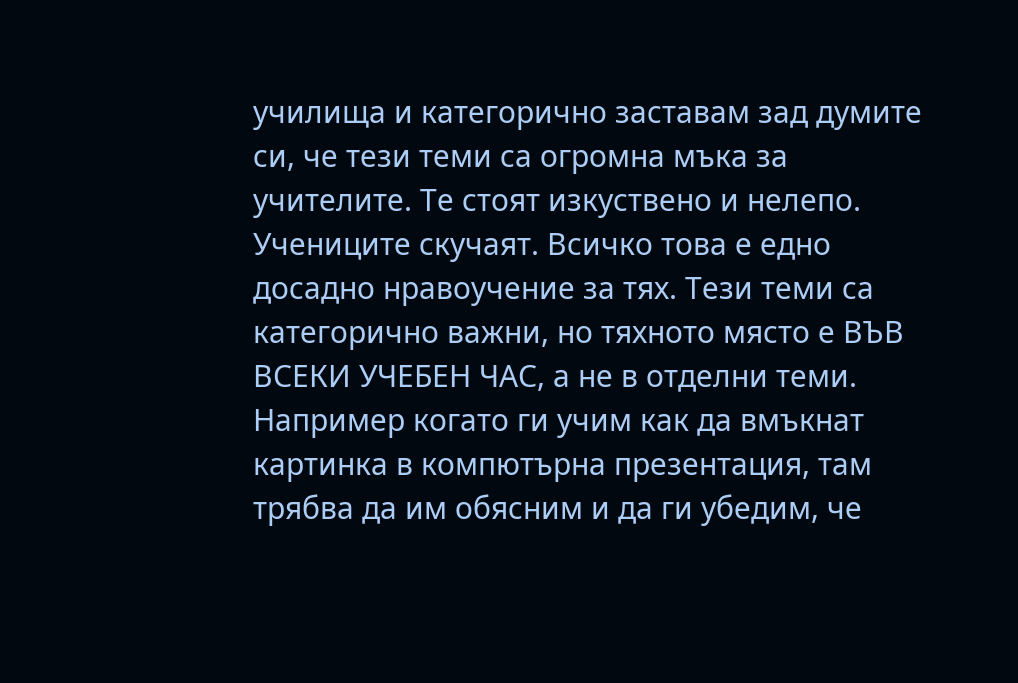училища и категорично заставам зад думите си, че тези теми са огромна мъка за учителите. Те стоят изкуствено и нелепо. Учениците скучаят. Всичко това е едно досадно нравоучение за тях. Тези теми са категорично важни, но тяхното място е ВЪВ ВСЕКИ УЧЕБЕН ЧАС, а не в отделни теми. Например когато ги учим как да вмъкнат картинка в компютърна презентация, там трябва да им обясним и да ги убедим, че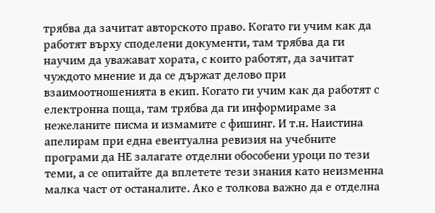трябва да зачитат авторското право. Когато ги учим как да работят върху споделени документи, там трябва да ги научим да уважават хората, с които работят, да зачитат чуждото мнение и да се държат делово при взаимоотношенията в екип. Когато ги учим как да работят с електронна поща, там трябва да ги информираме за нежеланите писма и измамите с фишинг. И т.н. Наистина апелирам при една евентуална ревизия на учебните програми да НЕ залагате отделни обособени уроци по тези теми, а се опитайте да вплетете тези знания като неизменна малка част от останалите. Ако е толкова важно да е отделна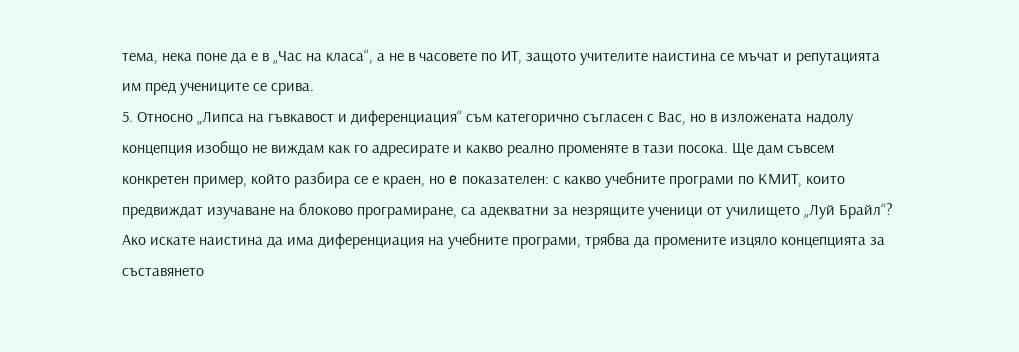тема, нека поне да е в „Час на класа“, а не в часовете по ИТ, защото учителите наистина се мъчат и репутацията им пред учениците се срива.
5. Относно „Липса на гъвкавост и диференциация“ съм категорично съгласен с Вас, но в изложената надолу концепция изобщо не виждам как го адресирате и какво реално променяте в тази посока. Ще дам съвсем конкретен пример, който разбира се е краен, но e показателен: с какво учебните програми по КМИТ, които предвиждат изучаване на блоково програмиране, са адекватни за незрящите ученици от училището „Луй Брайл“? Ако искате наистина да има диференциация на учебните програми, трябва да промените изцяло концепцията за съставянето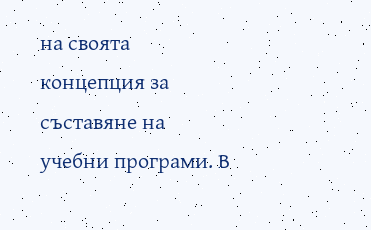на своята концепция за съставяне на учебни програми. В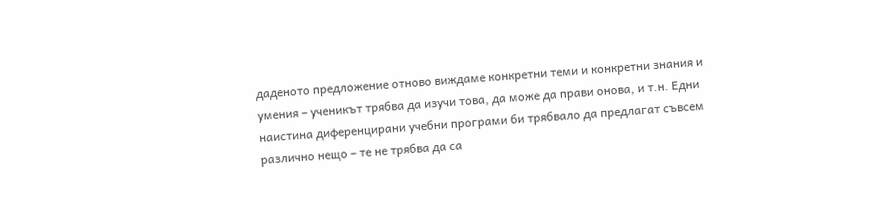даденото предложение отново виждаме конкретни теми и конкретни знания и умения – ученикът трябва да изучи това, да може да прави онова, и т.н. Едни наистина диференцирани учебни програми би трябвало да предлагат съвсем различно нещо – те не трябва да са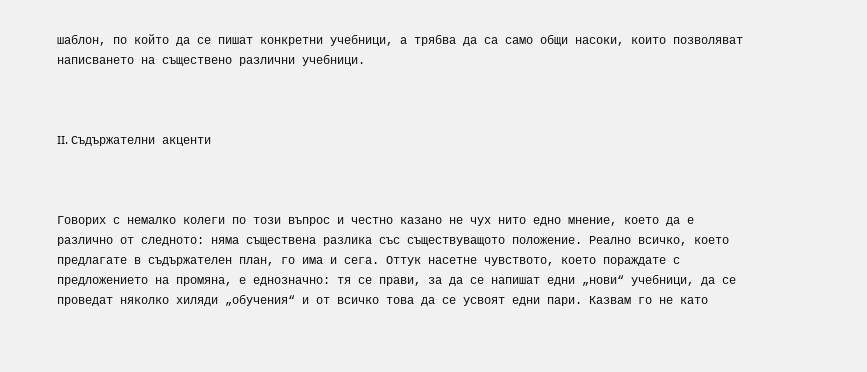шаблон, по който да се пишат конкретни учебници, а трябва да са само общи насоки, които позволяват написването на съществено различни учебници.



II. Съдържателни акценти



Говорих с немалко колеги по този въпрос и честно казано не чух нито едно мнение, което да е различно от следното: няма съществена разлика със съществуващото положение. Реално всичко, което предлагате в съдържателен план, го има и сега. Оттук насетне чувството, което пораждате с предложението на промяна, е еднозначно: тя се прави, за да се напишат едни „нови“ учебници, да се проведат няколко хиляди „обучения“ и от всичко това да се усвоят едни пари. Казвам го не като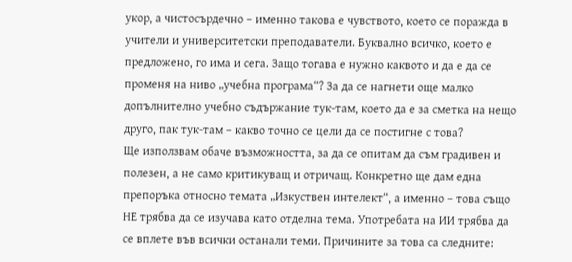укор, а чистосърдечно – именно такова е чувството, което се поражда в учители и университетски преподаватели. Буквално всичко, което е предложено, го има и сега. Защо тогава е нужно каквото и да е да се променя на ниво „учебна програма“? За да се нагнети още малко допълнително учебно съдържание тук-там, което да е за сметка на нещо друго, пак тук-там – какво точно се цели да се постигне с това?
Ще използвам обаче възможността, за да се опитам да съм градивен и полезен, а не само критикуващ и отричащ. Конкретно ще дам една препоръка относно темата „Изкуствен интелект“, а именно – това също НЕ трябва да се изучава като отделна тема. Употребата на ИИ трябва да се вплете във всички останали теми. Причините за това са следните: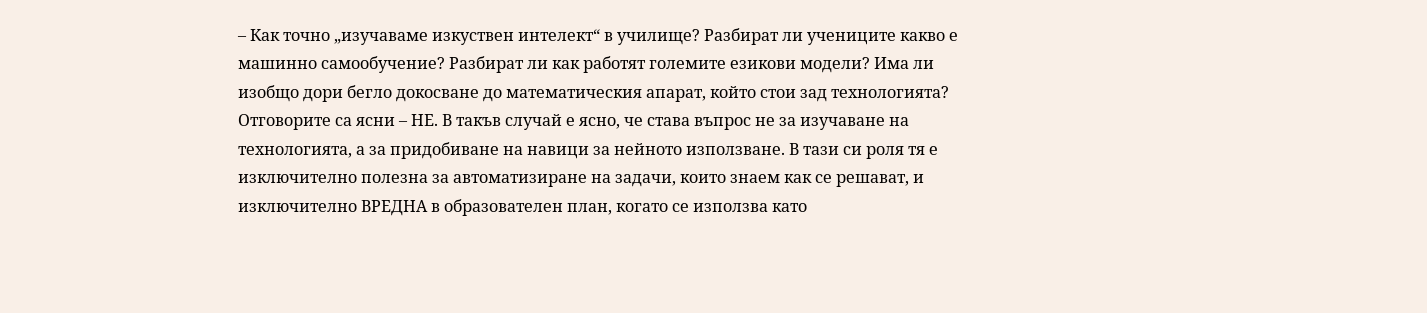– Как точно „изучаваме изкуствен интелект“ в училище? Разбират ли учениците какво е машинно самообучение? Разбират ли как работят големите езикови модели? Има ли изобщо дори бегло докосване до математическия апарат, който стои зад технологията? Отговорите са ясни – НЕ. В такъв случай е ясно, че става въпрос не за изучаване на технологията, а за придобиване на навици за нейното използване. В тази си роля тя е изключително полезна за автоматизиране на задачи, които знаем как се решават, и изключително ВРЕДНА в образователен план, когато се използва като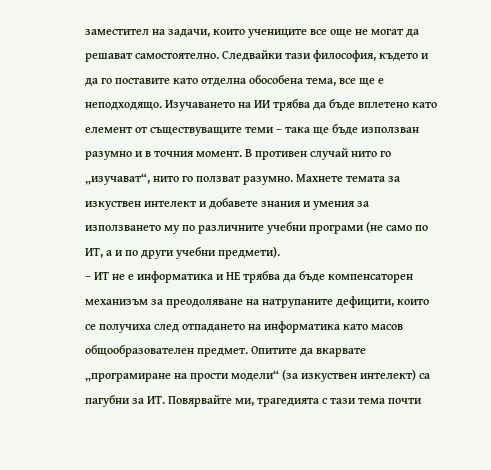заместител на задачи, които учениците все още не могат да решават самостоятелно. Следвайки тази философия, където и да го поставите като отделна обособена тема, все ще е неподходящо. Изучаването на ИИ трябва да бъде вплетено като елемент от съществуващите теми – така ще бъде използван разумно и в точния момент. В противен случай нито го „изучават“, нито го ползват разумно. Махнете темата за изкуствен интелект и добавете знания и умения за използването му по различните учебни програми (не само по ИТ, а и по други учебни предмети).
– ИТ не е информатика и НЕ трябва да бъде компенсаторен механизъм за преодоляване на натрупаните дефицити, които се получиха след отпадането на информатика като масов общообразователен предмет. Опитите да вкарвате „програмиране на прости модели“ (за изкуствен интелект) са пагубни за ИТ. Повярвайте ми, трагедията с тази тема почти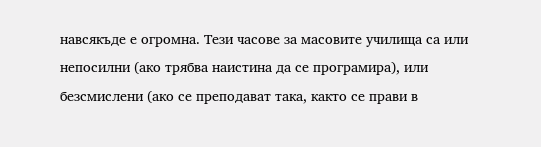навсякъде е огромна. Тези часове за масовите училища са или непосилни (ако трябва наистина да се програмира), или безсмислени (ако се преподават така, както се прави в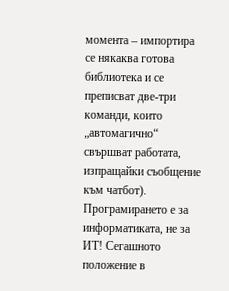момента – импортира се някаква готова библиотека и се преписват две-три команди, които „автомагично“ свършват работата, изпращайки съобщение към чатбот). Програмирането е за информатиката, не за ИТ! Сегашното положение в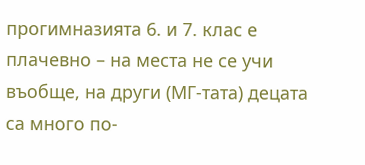прогимназията 6. и 7. клас е плачевно – на места не се учи въобще, на други (МГ-тата) децата са много по-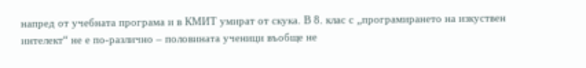напред от учебната програма и в КМИТ умират от скука. В 8. клас с „програмирането на изкуствен интелект“ не е по-различно – половината ученици въобще не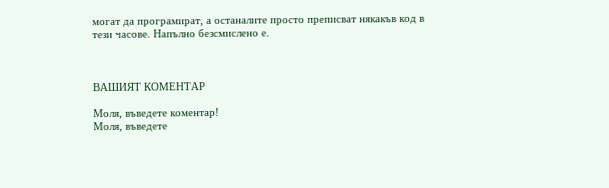могат да програмират, а останалите просто преписват някакъв код в тези часове. Напълно безсмислено е.



ВАШИЯТ КОМЕНТАР

Моля, въведете коментар!
Моля, въведете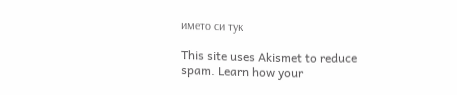името си тук

This site uses Akismet to reduce spam. Learn how your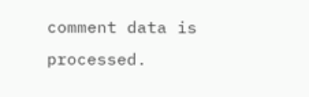comment data is processed.